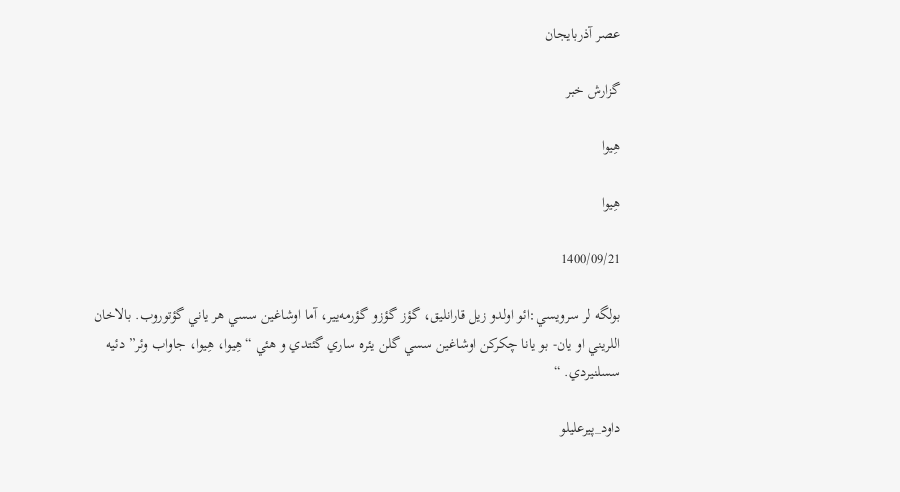عصر آذربایجان

گزارش خبر

هِيوا

هِيوا

1400/09/21

بولگه لر سرويسي:ائو اولدو زيل قارانليق، گؤز گؤزو گؤرمه‌يير، آما اوشاغين سسي هر ياني گؤتوروب. بالاخان اللريني او يان- بو يانا چکرکن اوشاغين سسي گلن يئره ساري گئتدي و هئي “هِيوا، هِيوا، جاواب وئر” دئيه سسلنيردي. “

داود_پيرعليلو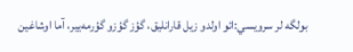بولگه لر سرويسي:ائو اولدو زيل قارانليق، گؤز گؤزو گؤرمه‌يير، آما اوشاغين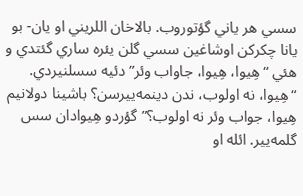سسي هر ياني گؤتوروب. بالاخان اللريني او يان- بو يانا چکرکن اوشاغين سسي گلن يئره ساري گئتدي و هئي “هِيوا، هِيوا، جاواب وئر” دئيه سسلنيردي. “هِيوا، نه اولوب، ندن دينمه‌ييرسن؟ باشينا دولانيم هِيوا، جواب وئر نه اولوب؟” گؤردو هِيوادان سس گلمه‌يير. ائله او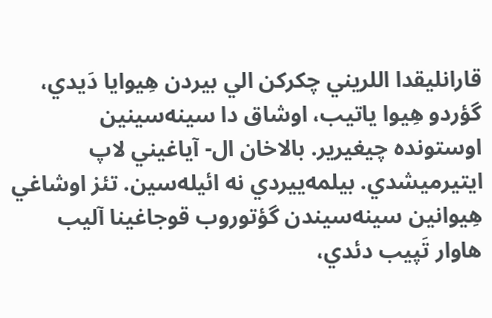قارانليقدا اللريني چکرکن الي بيردن هِيوايا دَيدي، گؤردو هِيوا ياتيب، اوشاق دا سينه‌سينين اوستونده چيغيرير. بالاخان ال- آياغيني لاپ ايتيرميشدي. بيلمه‌ييردي نه ائيله‌سين. تئز اوشاغي هِيوانين سينه‌سيندن گؤتوروب قوجاغينا آليب هاوار تَپيب دئدي،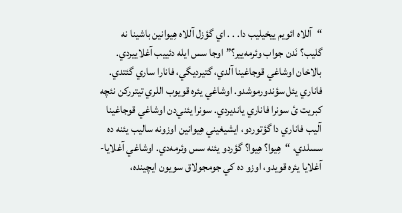“آللاه ائويم ييخيليب دا. . . اي گؤزل آللاه هِيوانين باشينا نه گليب؟ نَدن جواب وئرمه‌يير؟” اوجا سس ايله دئييب آغلاييردي.
بالاخان اوشاغي قوجاغينا آلدي، گتيرديگي، فانارا ساري گئتدي. فاناري يئل سؤندورموشدو. اوشاغي يئره قويوب اللري تيتررکن نئچه کبريت ئ سونرا فاناري يانديردي. سونرا يئني‌دن اوشاغي قوجاغينا آليب فاناري دا گؤتوردو، ايشيغيني هِيوانين اوزونه ساليب يئنه ده سسلدي، “هِيوا؟ هِيوا؟ گؤردو يئنه سس وئرمه‌دي. اوشاغي آغلايا- آغلايا يئره قويدو، اوزو ده کي جومجولاق سويون ايچينده،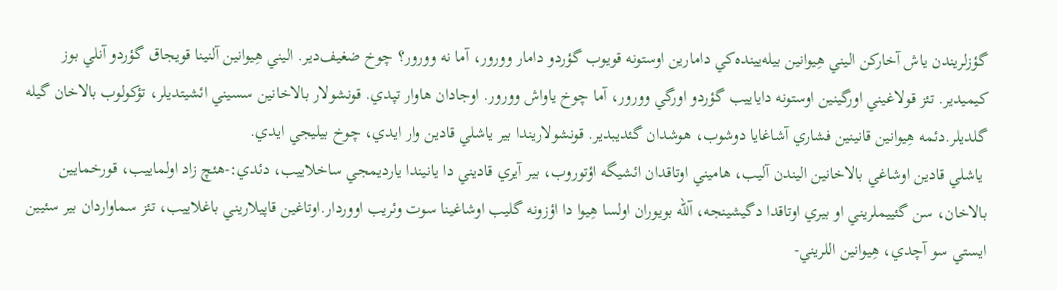گؤزلريندن ياش آخارکن اليني هِيوانين بيله‌يينده‌کي دامارين اوستونه قويوب گؤردو دامار وورور، آما نه وورور؟ چوخ ضغيف‌دير. اليني هِيوانين آلنينا قويجاق گؤردو آنلي بوز کيميدير. تئز قولاغيني اورگينين اوستونه داياييب گؤردو اورگي وورور، آما چوخ ياواش وورور. اوجادان هاوار تپدي. قونشولار بالاخانين سسيني ائشيتديلر، تؤکولوب بالاخان گيله گلديلر.دئمه هِيوانين قانينين فشاري آشاغايا دوشوب، هوشدان گئديبدير. قونشولاريندا بير ياشلي قادين وار ايدي، چوخ بيليجي ايدي.
 ياشلي قادين اوشاغي بالاخانين اليندن آليب، هاميني اوتاقدان ائشيگه اؤتوروب، بير آيري قاديني دا يانيندا يارديمجي ساخلاييب، دئدي:-هئچ زاد اولماييب، قورخمايين بالاخان، سن گئييملريني او بيري اوتاقدا دگيشينجه، آلله بويوران اولسا هِيوا دا اؤزونه گليب اوشاغينا سوت وئريب اووردار.اوتاغين قاپيلاريني باغلاييب، تئز سماواردان بير سئيين ايستي سو آچدي، هِيوانين اللريني-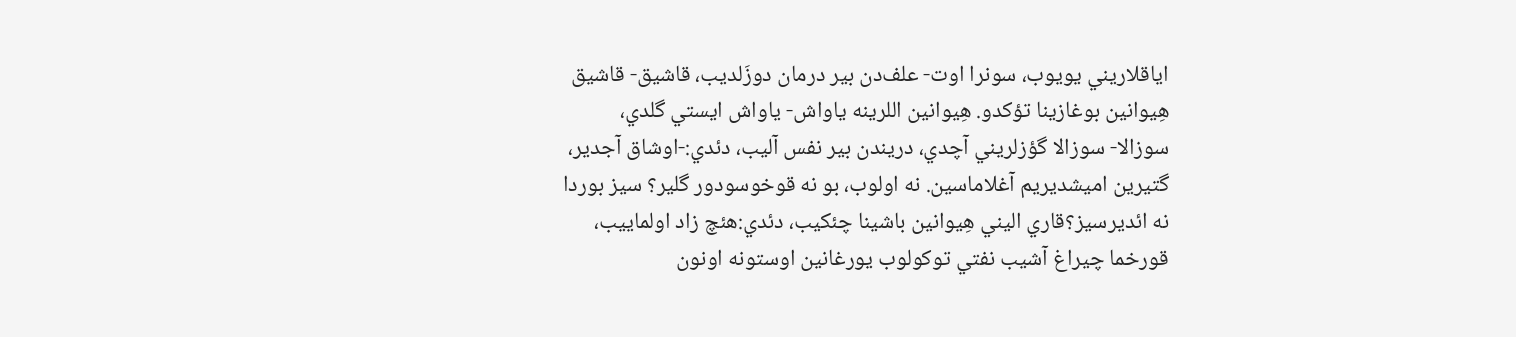اياقلاريني يويوب، سونرا اوت- علف‌دن بير درمان دوزَلديب، قاشيق- قاشيق هِيوانين بوغازينا تؤکدو. هِيوانين اللرينه ياواش- ياواش ايستي گلدي، سوزالا- سوزالا گؤزلريني آچدي، دريندن بير نفس آليب، دئدي:-اوشاق آجدير، گتيرين اميشديريم آغلاماسين. نه اولوب، بو نه قوخوسودور گلير؟ سيز بوردا نه ائديرسيز؟قاري اليني هِيوانين باشينا چئکيب، دئدي:هئچ زاد اولماييب، قورخما چيراغ آشيب نفتي توکولوب يورغانين اوستونه اونون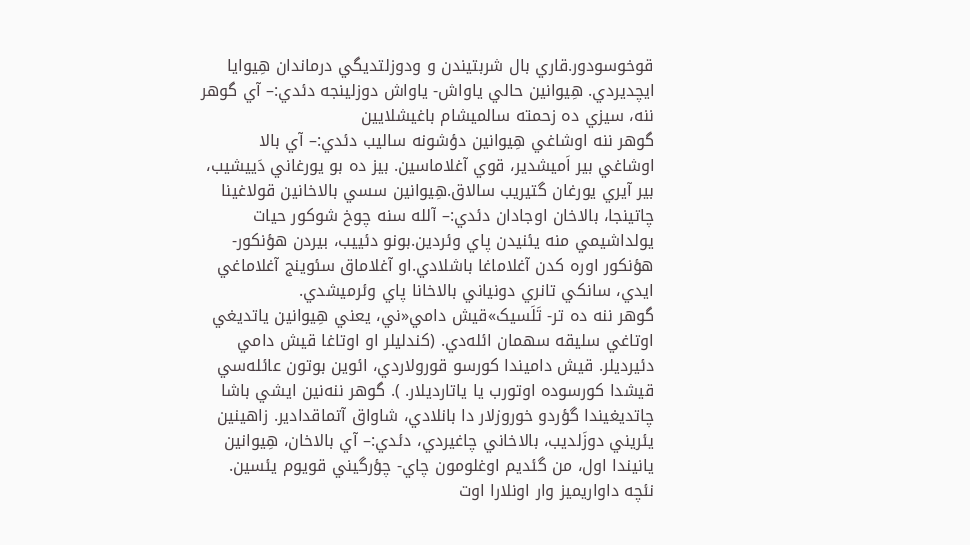قوخوسودور.قاري بال شربتيندن و ودوزلتديگي درماندان هِيوايا ايچديردي. هِيوانين حالي ياواش- ياواش دوزلينجه دئدي:– آي گوهر ننه، سيزي ده زحمته سالميشام باغيشلايين
گوهر ننه اوشاغي هِيوانين دؤشونه ساليب دئدي:– آي بالا اوشاغي بير اَميشدير، قوي آغلاماسين. بيز ده بو يورغاني دَييشيب، بير آيري يورغان گتيريب سالاق.هِيوانين سسي بالاخانين قولاغينا چاتينجا، بالاخان اوجادان دئدي:– آلله سنه چوخ شوکور حيات يولداشيمي منه يئنيدن پاي وئردين.بونو دئييب، بيردن هؤنکور- هؤنکور اوره کدن آغلاماغا باشلادي.او آغلاماق سئوينج آغلاماغي ايدي، سانکي تانري دونياني بالاخانا پاي وئرميشدي.
گوهر ننه ده تر- تَلَسيک»قيش دامي«ني، يعني هِيوانين ياتديغي اوتاغي سليقه سهمان ائله‌دي. (کندليلر او اوتاغا قيش دامي دئيرديلر. قيش داميندا کورسو قورولاردي، ائوين بوتون عائله‌سي قيشدا کورسوده اوتورب يا ياتارديلار. ). گوهر ننه‌نين ايشي باشا چاتديغيندا گؤردو خوروزلار دا بانلادي، شاواق آتماقدادير. زاهينين يئريني دوزَلديب، بالاخاني چاغيردي، دئدي:– آي بالاخان، هِيوانين يانيندا اول، من گئديم اوغلومون چاي- چؤرگيني قويوم يئسين. نئچه داواريميز وار اونلارا اوت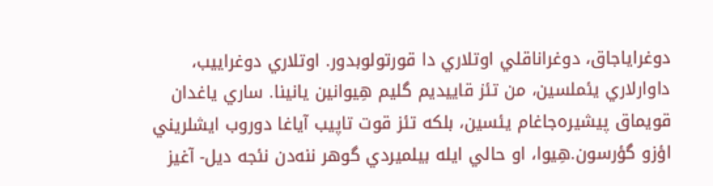دوغراياجاق، دوغراناقلي اوتلاري دا قورتولوبدور. اوتلاري دوغراييب، داوارلاري يئملسين، من تئز قاييديم گليم هِيوانين يانينا. ساري ياغدان قويماق پيشيره‌جاغام يئسين، بلکه تئز قوت تاپيب آياغا دوروب ايشلريني اؤزو گؤرسون.هِيوا، او حالي ايله بيلميردي گوهر ننه‌دن نئجه ديل- آغيز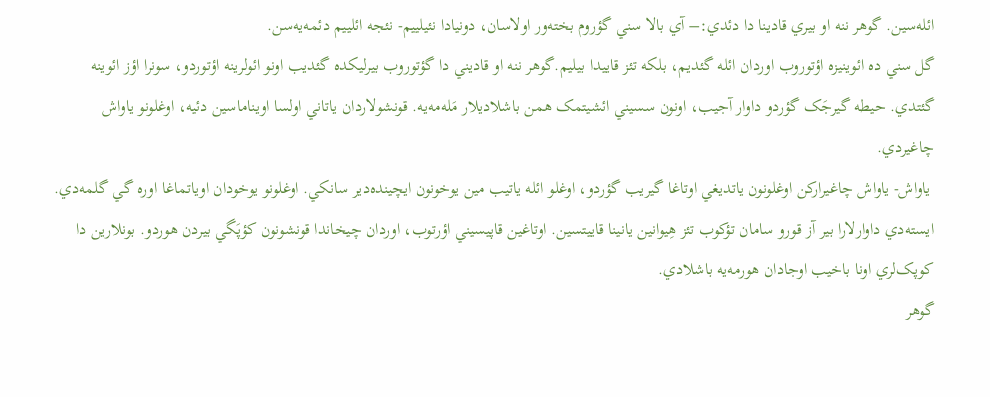ائله‌سين. گوهر ننه او بيري قادينا دا دئدي:– آي بالا سني گؤروم بخته‌ور اولاسان، دونيادا نئيلييم- نئجه ائلييم دئمه‌يه‌سن.
گل سني ده ائوينيزه اؤتوروب اوردان ائله گئديم، بلکه تئز قاييدا بيليم.گوهر ننه او قاديني دا گؤتوروب بيرليکده گئديب اونو ائولرينه اؤتوردو، سونرا اؤز ائوينه گئتدي. حيطه گيرجَک گؤردو داوار آجيب، اونون سسيني ائشيتمک همن باشلاديلار مَله‌مه‌يه. قونشولاردان ياتاني اولسا اويناماسين دئيه، اوغلونو ياواش چاغيردي.
 ياواش- ياواش چاغيرارکن اوغلونون ياتديغي اوتاغا گيريب گؤردو، اوغلو ائله ياتيب مين يوخونون ايچينده‌دير سانکي. اوغلونو يوخودان اوياتماغا اوره گي گلمه‌دي. ايسته‌دي داوارلارا بير آز قورو سامان تؤکوب تئز هِيوانين يانينا قاييتسين. اوتاغين قاپيسيني اؤرتوب، اوردان چيخاندا قونشونون کؤپَگي بيردن هوردو. بونلارين دا کوپک‌لري اونا باخيب اوجادان هورمه‌يه باشلادي.
گوهر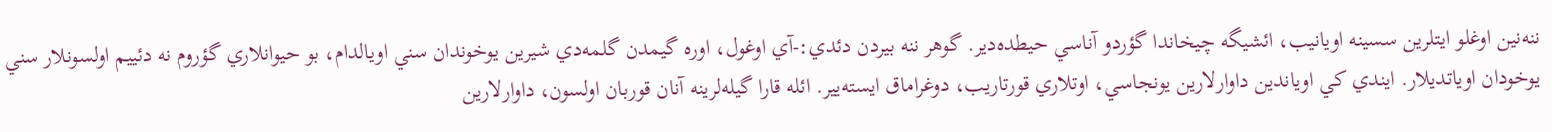ننه‌نين اوغلو ايتلرين سسينه اويانيب، ائشيگه چيخاندا گؤردو آناسي حيطده‌دير. گوهر ننه بيردن دئدي:-آي اوغول، اوره گيمدن گلمه‌دي شيرين يوخوندان سني اويالدام، بو حيوانلاري گؤروم نه دئييم اولسونلار سني يوخودان اوياتديلار. ايندي کي اوياندين داوارلارين يونجاسي، اوتلاري قورتاريب، دوغراماق ايسته‌يير. ائله قارا گيله‌لرينه آنان قوربان اولسون، داوارلارين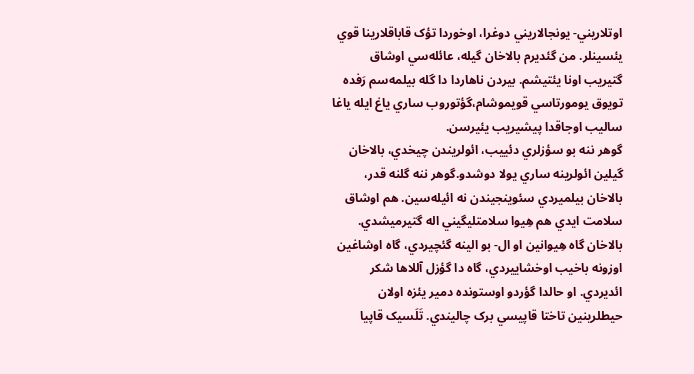اوتلاريني- يونجالاريني دوغرا، اوخوردا تؤک قاباقلارينا قوي يئسينلر. من گئديرم بالاخان گيله، عائله‌سي اوشاق گتيريب اونا يئتيشم. بيردن ناهاردا دا گله بيلمه‌سم رَفده تويوق يومورتاسي قويموشام،گؤتوروب ساري ياغ ايله ياغا ساليب اوجاقدا پيشيريب يئيرسن.
گوهر ننه بو سؤزلري دئييب، ائولريندن چيخدي، بالاخان گيلين ائولرينه ساري يولا دوشدو.گوهر ننه گلنه قدر، بالاخان بيلميردي سئوينجيندن نه ائيله‌سين. هم اوشاق سلامت ايدي هم هِيوا سلامتليگيني اله گتيرميشدي. بالاخان گاه هِيوانين او ال- بو الينه گئچيردي، گاه اوشاغين اوزونه باخيب اوخشاييردي، گاه دا گؤزل آللاها شکر ائديردي. او حالدا گؤردو اوستونده دمير يئزه اولان حيطلرينين تاختا قاپيسي برک چاليندي. تَلَسيک قاپيا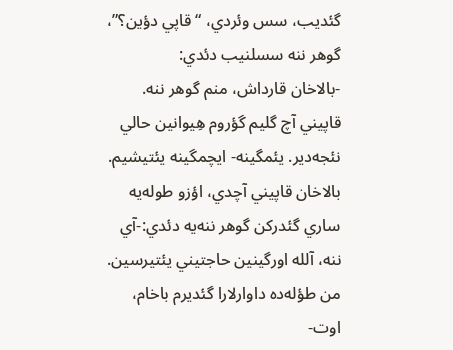گئديب، سس وئردي، “قاپي دؤين؟”، گوهر ننه سسلنيب دئدي:
-بالاخان قارداش، منم گوهر ننه. قاپيني آچ گليم گؤروم هِيوانين حالي نئجه‌دير. يئمگينه- ايچمگينه يئتيشيم.
بالاخان قاپيني آچدي، اؤزو طوله‌يه ساري گئدرکن گوهر ننه‌يه دئدي:-آي ننه، آلله اورگينين حاجتيني يئتيرسين. من طؤله‌ده داوارلارا گئديرم باخام، اوت-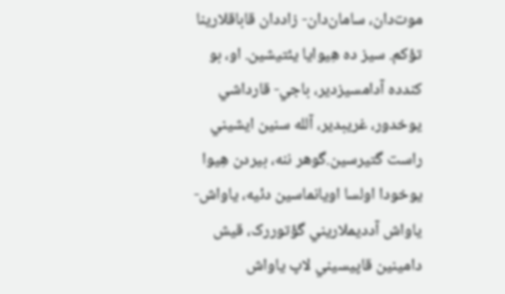موت‌دان، سامان‌دان- زاددان قاباقلارينا تؤکم. سيز ده هِيوايا يئتيشين. او، بو کندده آدامسيزدير، باجي- قارداشي يوخدور، غريبدير، آلله سنين ايشيني راست گتيرسين.گوهر ننه، بيردن هِيوا يوخودا اولسا اويانماسين دئيه، ياواش- ياواش آدديملاريني گؤتوررک، قيش دامينين قاپيسيني لاپ ياواش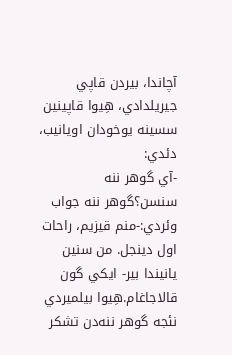آچاندا، بيردن قاپي جيريلدادي، هِيوا قاپينين سسينه يوخودان اويانيب، دئدي:
-آي گوهر ننه سنسن؟گوهر ننه جواب وئردي:-منم قيزيم، راحات اول دينجل. من سنين يانيندا بير- ايکي گون قالاجاغام.هِيوا بيلميردي نئجه گوهر ننه‌دن تشکر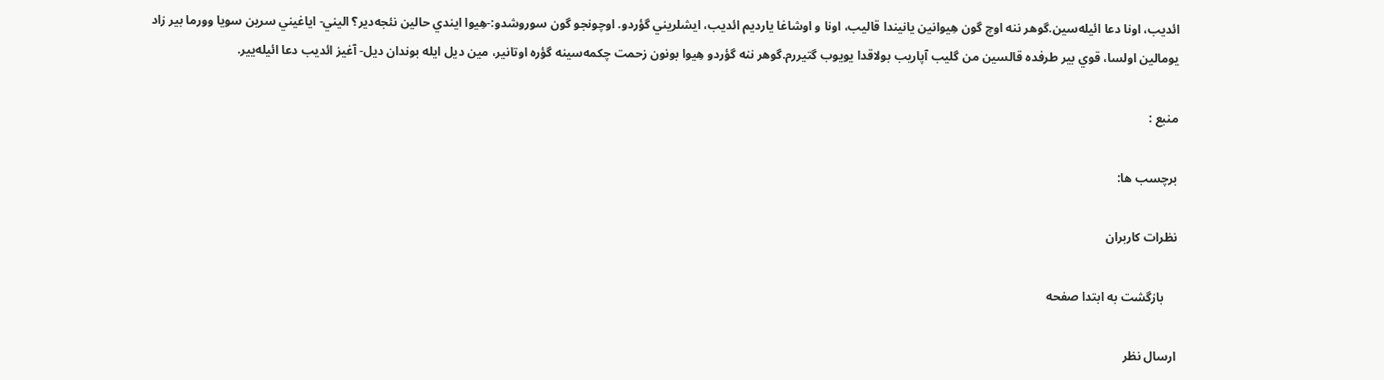ائديب، اونا دعا ائيله‌سين.گوهر ننه اوچ گون هِيوانين يانيندا قاليب، اونا و اوشاغا يارديم ائديب، ايشلريني گؤردو. اوچونجو گون سوروشدو:-هِيوا ايندي حالين نئجه‌دير؟ اليني- اياغيني سرين سويا وورما بير زاد يومالين اولسا، قوي بير طرفده قالسين من گليب آپاريب بولاقدا يويوب گتيررم.گوهر ننه گؤردو هِيوا بونون زحمت چکمه‌سينه گؤره اوتانير، مين ديل ايله بوندان ديل- آغيز ائديب دعا ائيله‌يير.

منبع :

برچسب ها:

نظرات کاربران

    بازگشت به ابتدا صفحه

ارسال نظر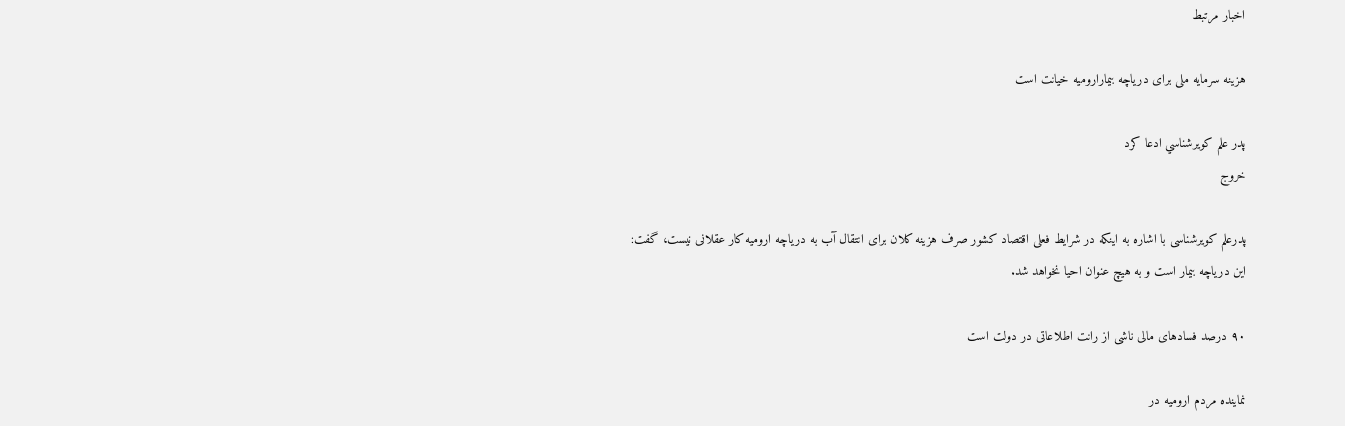اخبار مرتبط

هزینه سرمایه ملی برای دریاچه ‌بیمارارومیه خیانت است

پدر علم کويرشناسي ادعا كرد
خروج

پدرعلم کویرشناسی با اشاره به اینکه در شرایط فعلی اقتصاد کشور صرف هزینه کلان برای انتقال آب به دریاچه ارومیه کار عقلانی نیست، گفت: این دریاچه بیمار است و به هیچ عنوان احیا نخواهد شد.

۹۰ درصد فسادهای مالی ناشی از رانت اطلاعاتی در دولت است

نماينده مردم اروميه در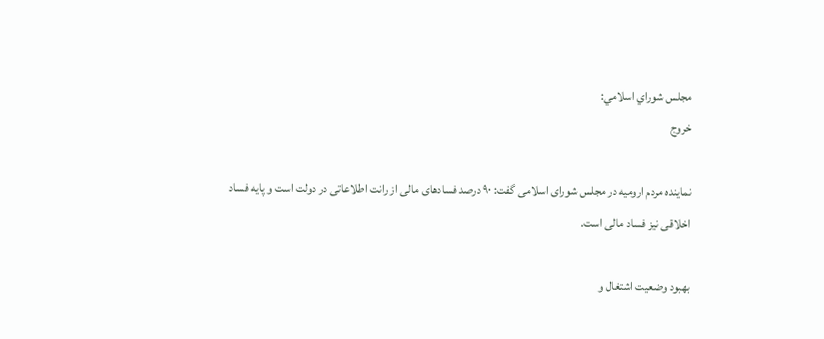مجلس شوراي اسلامي:
خروج

نماینده مردم ارومیه در مجلس شورای اسلامی گفت: ۹۰ درصد فسادهای مالی از رانت اطلاعاتی در دولت است و پایه فساد اخلاقی نیز فساد مالی است.

بهبود وضعيت اشتغال و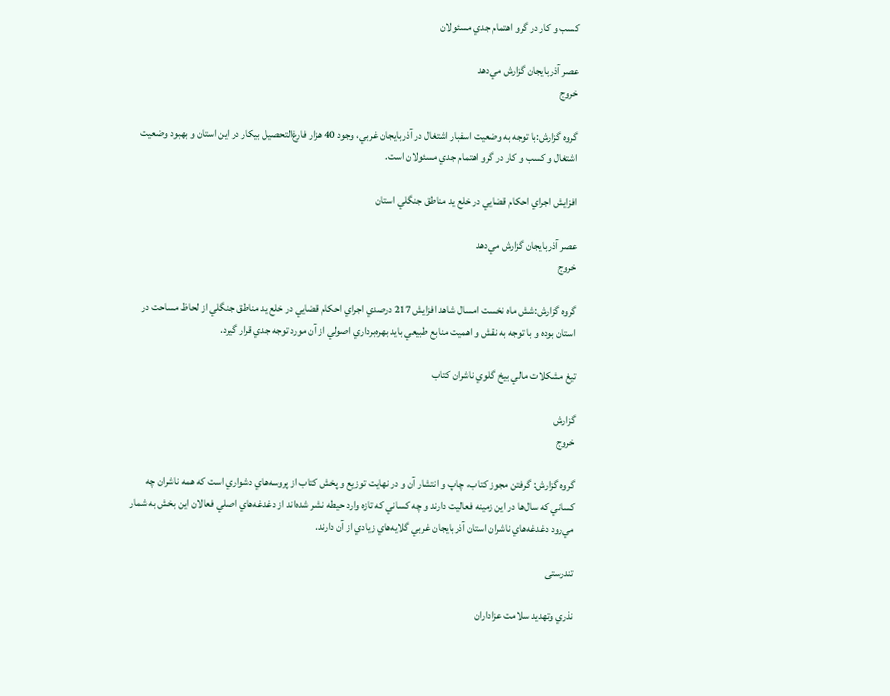کسب و کار در گرو اهتمام جدي مسئولان

عصر آذربایجان گزارش مي‌دهد
خروج

گروه گزارش:با توجه به وضعيت اسفبار اشتغال در آذربايجان غربي، وجود 40 هزار فارغ‌التحصيل بيکار در اين استان و بهبود وضعيت اشتغال و کسب و کار در گرو اهتمام جدي مسئولان است.

افزايش اجراي احکام قضايي در خلع يد مناطق جنگلي استان

عصر آذربایجان گزارش مي‌دهد
خروج

گروه گزارش:شش ماه نخست امسال شاهد افزايش 217 درصدي اجراي احکام قضايي در خلع يد مناطق جنگلي از لحاظ مساحت در استان بوده و با توجه به نقش و اهميت منابع طبيعي بايد بهره‌برداري اصولي از آن مورد توجه جدي قرار گيرد.

تيغ مشکلات مالي بيخ‌ گلوي ناشران کتاب

گزارش
خروج

گروه گزارش: گرفتن مجوز کتاب، چاپ و انتشار آن و در ‌‌نهايت توزيع و پخش کتاب از پروسه‌هاي دشواري است که همه ناشران چه کساني که سال‌ها در اين زمينه فعاليت دارند و چه کساني که تازه وارد حيطه نشر شده‌اند از دغدغه‌هاي اصلي فعالان اين بخش به شمار مي‌رود دغدغه‌هاي ناشران استان آذربايجان غربي گلايه‌هاي زيادي از آن دارند.

تندرستی

نذري وتهديد سلامت عزاداران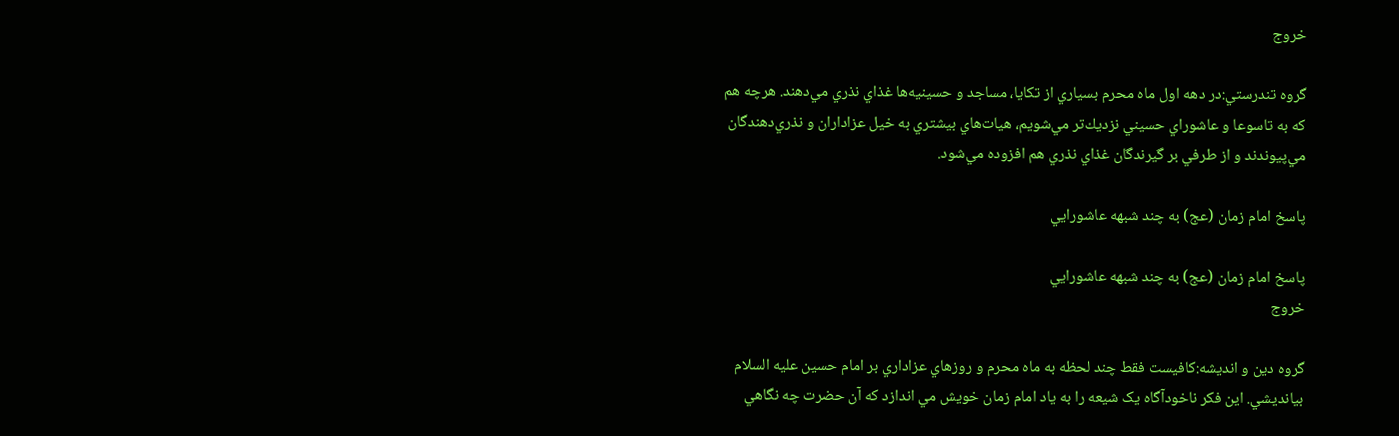خروج

گروه تندرستي:در دهه اول ماه محرم بسياري از تكايا، مساجد و حسينيه‌ها غذاي نذري مي‌دهند. هرچه هم كه به تاسوعا و عاشوراي حسيني نزديك‌تر مي‌شويم، هيات‌هاي بيشتري به خيل عزاداران و نذري‌دهندگان مي‌پيوندند و از طرفي بر گيرندگان غذاي نذري هم افزوده مي‌شود.

پاسخ امام زمان (عج) به چند شبهه عاشورايي

پاسخ امام زمان (عج) به چند شبهه عاشورايي
خروج

گروه دين و انديشه:کافيست فقط چند لحظه به ماه محرم و روزهاي عزاداري بر امام حسين عليه السلام بيانديشي. اين فکر ناخودآگاه يک شيعه را به ياد امام زمان خويش مي اندازد که آن حضرت چه نگاهي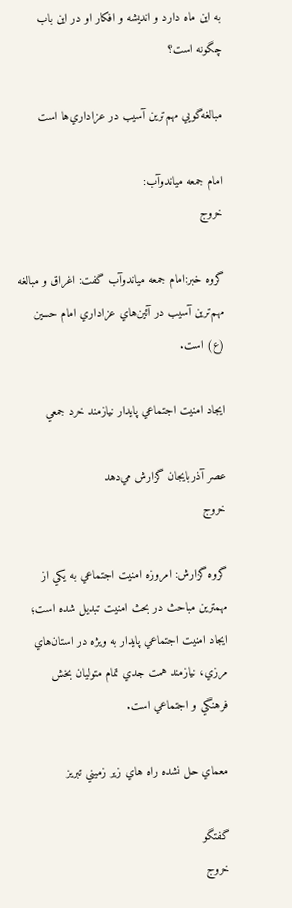به اين ماه دارد و انديشه و افکار او در اين باب چگونه است؟

مبالغه‌گويي مهم‌ترين آسيب در عزاداري‌ها است

امام جمعه مياندوآب:
خروج

گروه خبر:امام جمعه مياندوآب گفت: اغراق و مبالغه مهم‌ترين آسيب در آئين‌‌هاي عزاداري امام حسين (ع) است.

ايجاد امنيت اجتماعي پايدار نيازمند خرد جمعي

عصر آذربايجان گزارش مي‌دهد
خروج

گروه گزارش: امروزه امنيت اجتماعي به يکي از مهمترين مباحث در بحث امنيت تبديل شده است؛ ايجاد امنيت اجتماعي پايدار به ويژه در استان‌هاي مرزي، نيازمند همت جدي تمام متوليان بخش فرهنگي و اجتماعي است.

معماي حل نشده راه هاي زير زميني تبريز

گفتگو
خروج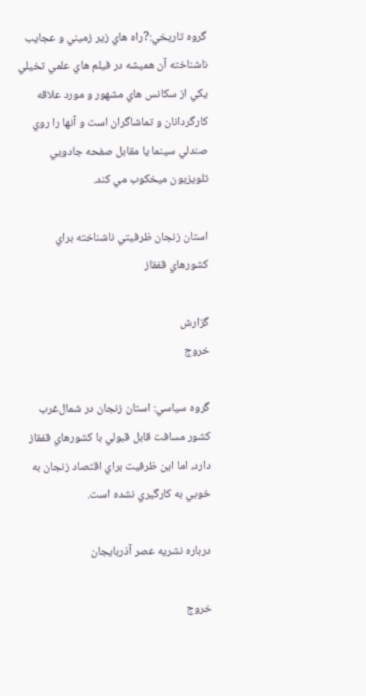گروه تاريخي:?راه هاي زير زميني و عجايب ناشناخته آن هميشه در فيلم هاي علمي تخيلي يکي از سکانس هاي مشهور و مورد علاقه کارگردانان و تماشاگران است و آنها را روي صندلي سينما يا مقابل صفحه جادويي تلويزيون ميخکوب مي کند.

استان زنجان ظرفيتي ناشناخته براي کشورهاي قفقاز

گزارش
خروج

گروه سياسي: استان زنجان در شمال‌غرب کشور مسافت قابل قبولي با کشورهاي قفقاز دارد، اما اين ظرفيت براي اقتصاد زنجان به خوبي به کارگيري نشده است.

درباره نشریه عصر آذربایجان

خروج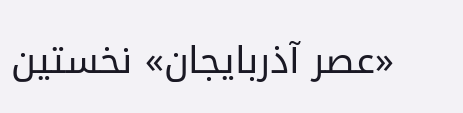«عصر آذربایجان» نخستین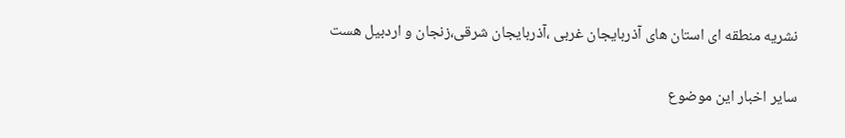نشریه منطقه ای استان های آذربایجان غربی ،آذربایجان شرقی،زنجان و اردبیل هست

سایر اخبار این موضوع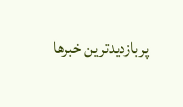پربازدیدترین خبرها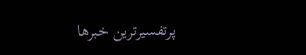پرتفسیرترین خبرها